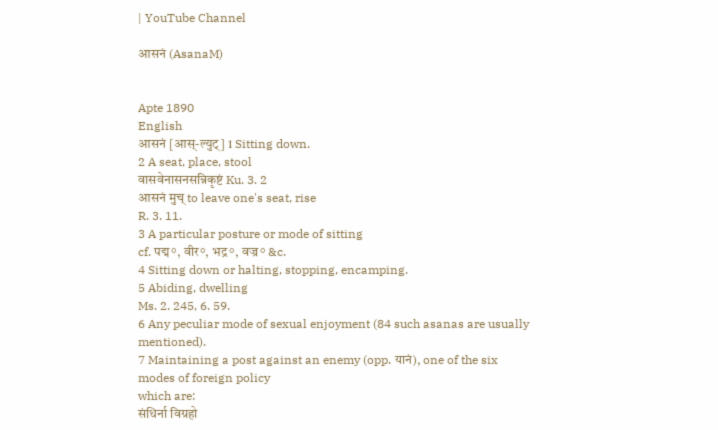| YouTube Channel

आसनं (AsanaM)


Apte 1890
English
आसनं [आस्-ल्युट्] 1 Sitting down.
2 A seat, place, stool
वासवेनासनसन्निकृष्टं Ku. 3. 2
आसनं मुच् to leave one's seat, rise
R. 3. 11.
3 A particular posture or mode of sitting
cf. पद्म°, वीर°, भद्र°, वज्र° &c.
4 Sitting down or halting, stopping, encamping.
5 Abiding, dwelling
Ms. 2. 245, 6. 59.
6 Any peculiar mode of sexual enjoyment (84 such asanas are usually mentioned).
7 Maintaining a post against an enemy (opp. यानं), one of the six modes of foreign policy
which are:
संधिर्ना विग्रहो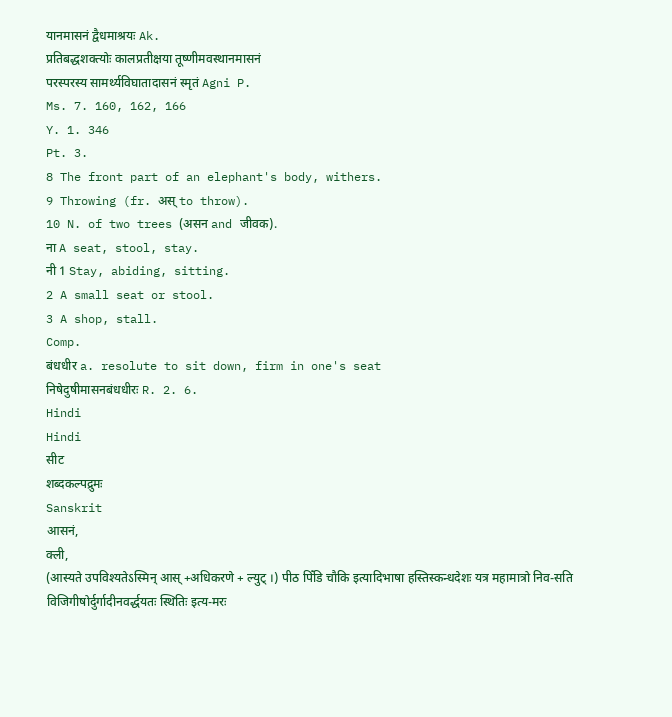यानमासनं द्वैधमाश्रयः Ak.
प्रतिबद्धशक्त्योः कालप्रतीक्षया तूष्णीमवस्थानमासनं
परस्परस्य सामर्थ्यविघातादासनं स्मृतं Agni P.
Ms. 7. 160, 162, 166
Y. 1. 346
Pt. 3.
8 The front part of an elephant's body, withers.
9 Throwing (fr. अस् to throw).
10 N. of two trees (असन and जीवक).
ना A seat, stool, stay.
नी 1 Stay, abiding, sitting.
2 A small seat or stool.
3 A shop, stall.
Comp.
बंधधीर a. resolute to sit down, firm in one's seat
निषेदुषीमासनबंधधीरः R. 2. 6.
Hindi
Hindi
सीट
शब्दकल्पद्रुमः
Sanskrit
आसनं,
क्ली,
(आस्यते उपविश्यतेऽस्मिन् आस् +अधिकरणे + ल्युट् ।) पीठ पिँडि चौकि इत्यादिभाषा हस्तिस्कन्धदेशः यत्र महामात्रो निव-सति विजिगीषोर्दुर्गादीनवर्द्धयतः स्थितिः इत्य-मरः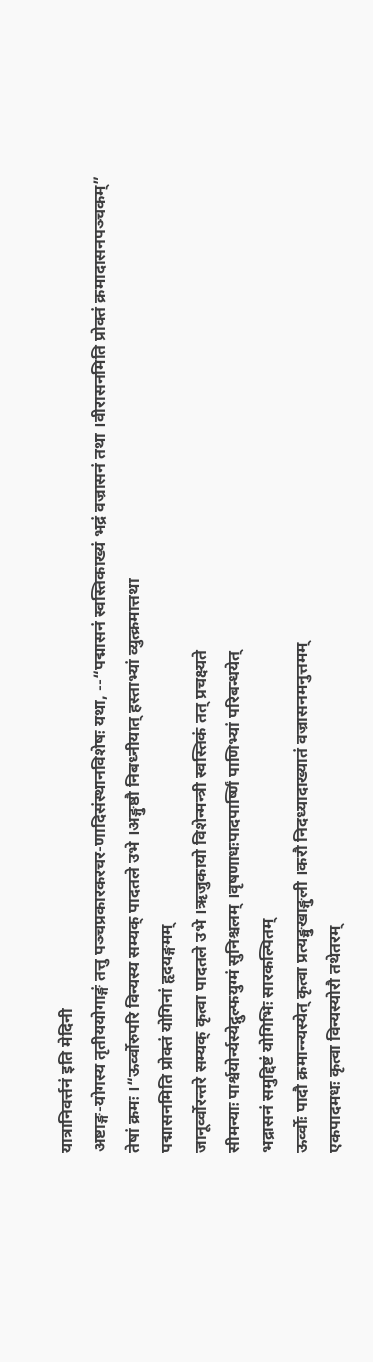यात्रानिवर्त्तनं इति मेदिनी
अष्टाङ्ग-योगस्य तृतीययोगाङ्गं तत्तु पञ्चप्रकारकरचर-णादिसंस्थानविशेषः यथा, --“पद्मासनं स्वस्तिकाख्यं भद्रं वज्रासनं तथा ।वीरासनमिति प्रोक्तं क्रमादासनपञ्चकम्”
तेषां क्रमः ।“ऊर्व्वोरुपरि विन्यस्य सम्यक् पादतले उभे ।अङ्गुष्ठौ निबध्नीयात् हस्ताभ्यां व्युत्क्रमात्तथा
पद्मासनमिति प्रोक्तं योगिनां हृदयङ्गमम्
जानूर्व्वोरन्तरे सम्यक् कृत्वा पादतले उभे ।ऋजुकायो विशेन्मन्त्री स्वस्तिकं तत् प्रचक्ष्यते
सीमन्याः पार्श्वयोर्न्यस्येद्गुल्फयुग्मं सुनिश्चलम् ।वृषणाधःपादपार्ष्णिं पाणिभ्यां परिबन्धयेत्
भद्रासनं समुद्दिष्टं योगिभिः सारकल्पितम्
ऊर्व्वोः पादौ क्रमान्न्यस्येत् कृत्वा प्रत्यङ्मुखाङ्गुली ।करौ निदध्यादाख्यातं वज्रासनमनुत्तमम्
एकपादमधः कृत्वा विन्यस्योरौ तथेतरम्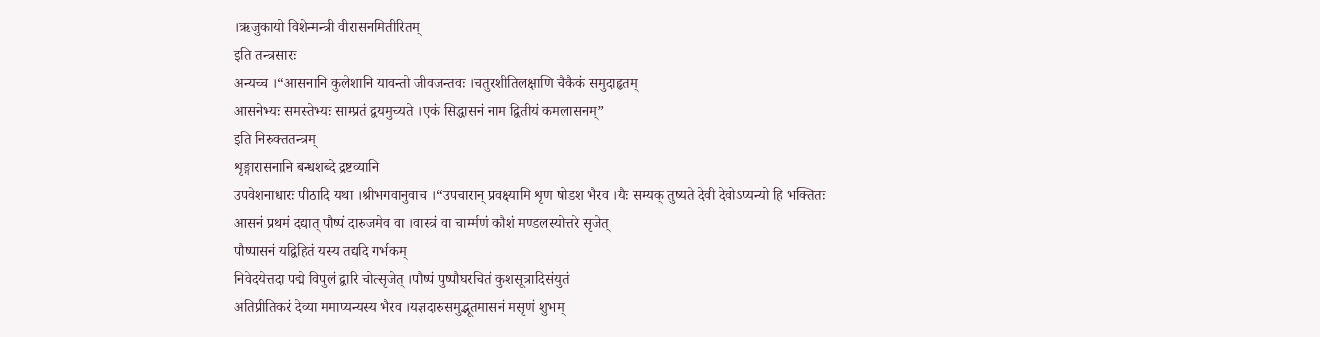।ऋजुकायो विशेन्मन्त्री वीरासनमितीरितम्
इति तन्त्रसारः
अन्यच्च ।“आसनानि कुलेशानि यावन्तो जीवजन्तवः ।चतुरशीतिलक्षाणि चैकैकं समुदाहृतम्
आसनेभ्यः समस्तेभ्यः साम्प्रतं द्वयमुच्यते ।एकं सिद्धासनं नाम द्वितीयं कमलासनम्”
इति निरुक्ततन्त्रम्
शृङ्गारासनानि बन्धशब्दे द्रष्टव्यानि
उपवेशनाधारः पीठादि यथा ।श्रीभगवानुवाच ।“उपचारान् प्रवक्ष्यामि शृण षोडश भैरव ।यैः सम्यक् तुष्यते देवी देवोऽप्यन्यो हि भक्तितः
आसनं प्रथमं दद्यात् पौष्पं दारुजमेव वा ।वास्त्रं वा चार्म्मणं कौशं मण्डलस्योत्तरे सृजेत्
पौष्पासनं यद्विहितं यस्य तद्यदि गर्भकम्
निवेदयेत्तदा पद्मे विपुलं द्वारि चोत्सृजेत् ।पौष्पं पुष्पौघरचितं कुशसूत्रादिसंयुतं
अतिप्रीतिकरं देव्या ममाप्यन्यस्य भैरव ।यज्ञदारुसमुद्भूतमासनं मसृणं शुभम्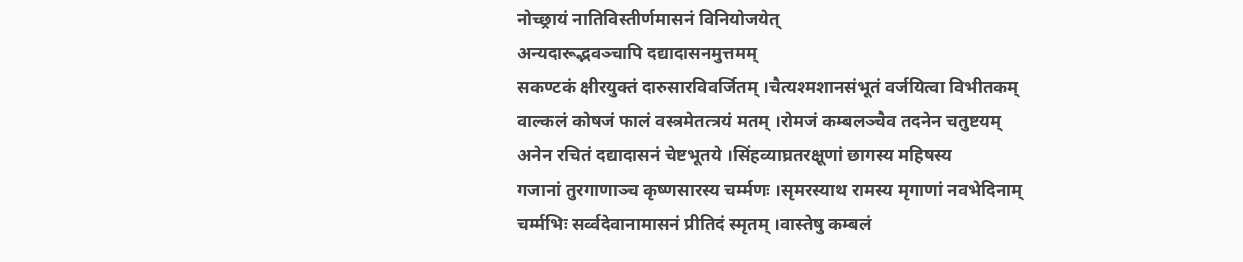नोच्छ्रायं नातिविस्तीर्णमासनं विनियोजयेत्
अन्यदारूद्भवञ्चापि दद्यादासनमुत्तमम्
सकण्टकं क्षीरयुक्तं दारुसारविवर्जितम् ।चैत्यश्मशानसंभूतं वर्जयित्वा विभीतकम्
वाल्कलं कोषजं फालं वस्त्रमेतत्त्रयं मतम् ।रोमजं कम्बलञ्चैव तदनेन चतुष्टयम्
अनेन रचितं दद्यादासनं चेष्टभूतये ।सिंहव्याघ्रतरक्षूणां छागस्य महिषस्य
गजानां तुरगाणाञ्च कृष्णसारस्य चर्म्मणः ।सृमरस्याथ रामस्य मृगाणां नवभेदिनाम्
चर्म्मभिः सर्व्वदेवानामासनं प्रीतिदं स्मृतम् ।वास्तेषु कम्बलं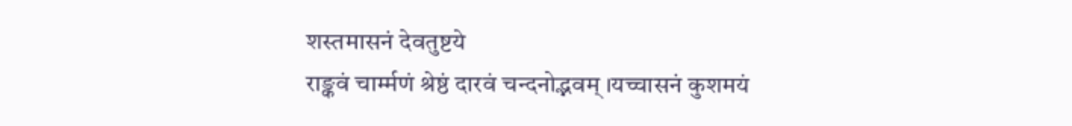शस्तमासनं देवतुष्टये
राङ्कवं चार्म्मणं श्रेष्ठं दारवं चन्दनोद्भवम् ।यच्चासनं कुशमयं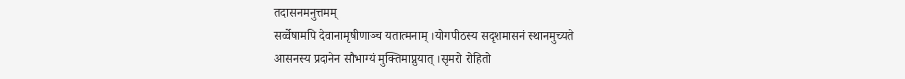तदासनमनुत्तमम्
सर्व्वेषामपि देवानामृषीणाञ्च यतात्मनाम् ।योगपीठस्य सदृशमासनं स्थानमुच्यते
आसनस्य प्रदानेन सौभाग्यं मुक्तिमाप्नुयात् ।सृमरो रोहितो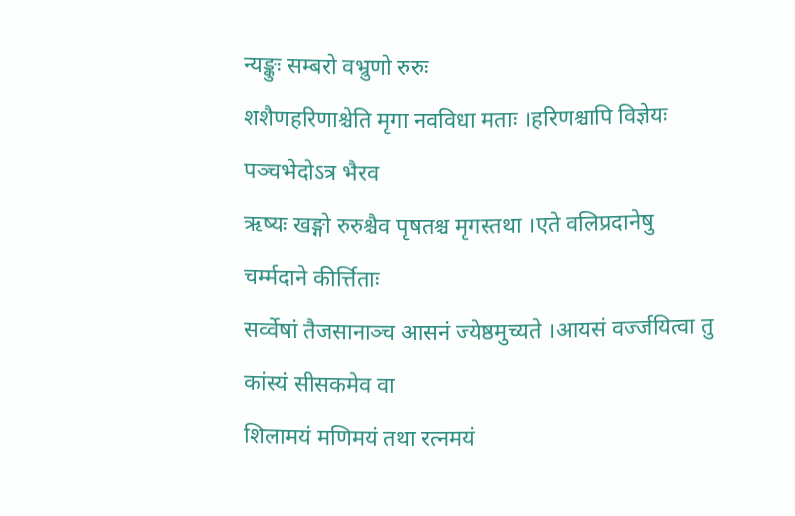न्यङ्कुः सम्बरो वभ्रुणो रुरुः
शशैणहरिणाश्चेति मृगा नवविधा मताः ।हरिणश्चापि विज्ञेयः पञ्चभेदोऽत्र भैरव
ऋष्यः खङ्गो रुरुश्चैव पृषतश्च मृगस्तथा ।एते वलिप्रदानेषु चर्म्मदाने कीर्त्तिताः
सर्व्वेषां तैजसानाञ्च आसनं ज्येष्ठमुच्यते ।आयसं वर्ज्जयित्वा तु कांस्यं सीसकमेव वा
शिलामयं मणिमयं तथा रत्नमयं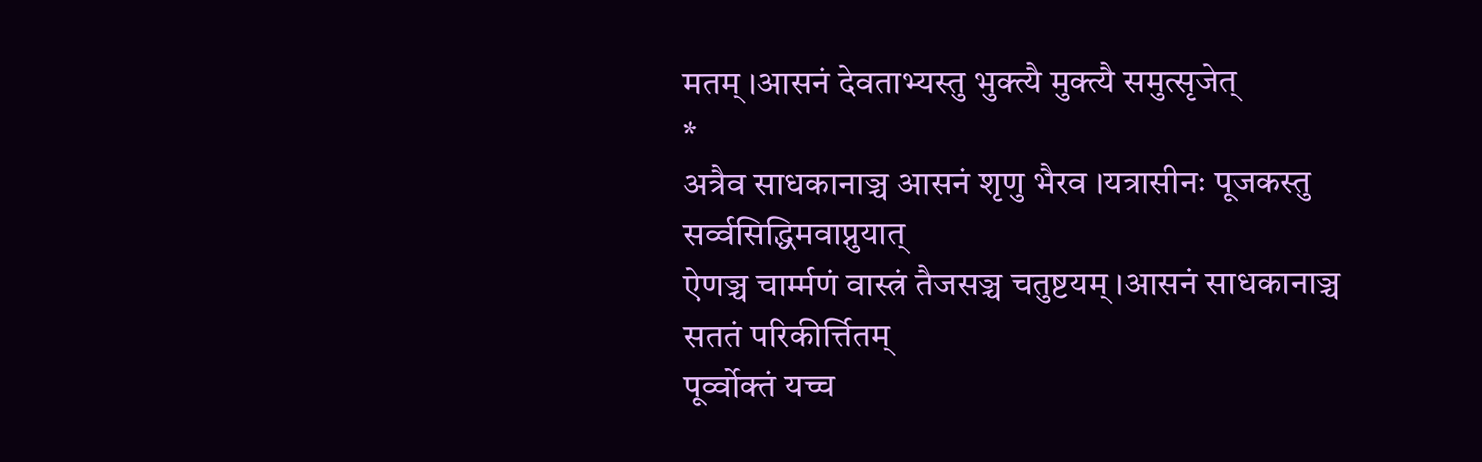मतम् ।आसनं देवताभ्यस्तु भुक्त्यै मुक्त्यै समुत्सृजेत्
*
अत्रैव साधकानाञ्च आसनं शृणु भैरव ।यत्रासीनः पूजकस्तु सर्व्वसिद्धिमवाप्नुयात्
ऐणञ्च चार्म्मणं वास्त्रं तैजसञ्च चतुष्टयम् ।आसनं साधकानाञ्च सततं परिकीर्त्तितम्
पूर्व्वोक्तं यच्च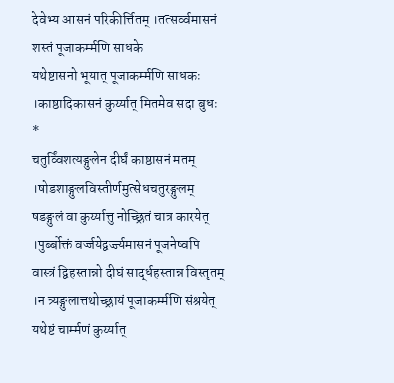देवेभ्य आसनं परिकीर्त्तितम् ।तत्सर्व्वमासनं शस्तं पूजाकर्म्मणि साधके
यथेष्टासनो भूयात् पूजाकर्म्मणि साधकः ।काष्ठादिकासनं कुर्य्यात् मितमेव सदा बुधः
*
चतुर्व्विंशत्यङ्गुलेन दीर्घं काष्ठासनं मतम् ।षोडशाङ्गुलविस्तीर्णमुत्सेधचतुरङ्गुलम्
षडङ्गुलं वा कुर्य्यात्तु नोच्छ्रितं चात्र कारयेत् ।पुर्ब्बोक्तं वर्ज्जयेद्वर्ज्ज्यमासनं पूजनेष्वपि
वास्त्रं द्विहस्तान्नो दीघं सार्द्धहस्तान्न विस्तृतम् ।न त्र्यङ्गुलात्तथोच्छ्रायं पूजाकर्म्मणि संश्रयेत्
यथेष्टं चार्म्मणं कुर्य्यात्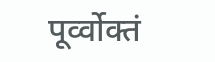पूर्व्वोक्तं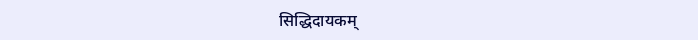सिद्धिदायकम्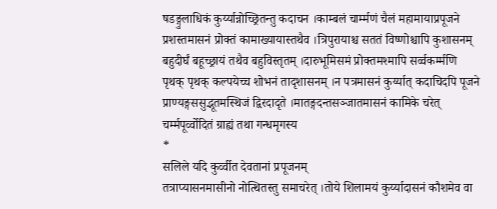षडङ्गुलाधिकं कुर्य्यान्नोच्छ्रितन्तु कदाचन ।काम्बलं चार्म्मणं चैलं महामायाप्रपूजने
प्रशस्तमासनं प्रोक्तं कामाख्यायास्तथैव ।त्रिपुरायाश्च सततं विष्णोश्चापि कुशासनम्
बहुदीर्घं बहूच्छ्रायं तथैव बहुविस्तृतम् ।दारुभूमिसमं प्रोक्तमश्मापि सर्व्वकर्म्मणि
पृथक् पृथक् कल्पयेच्च शोभनं तादृशासनम् ।न पत्रमासनं कुर्य्यात् कदाचिदपि पूजने
प्राण्यङ्गससुद्भूतमस्थिजं द्विरदादृते ।मातङ्गदन्तसञ्जातमासनं कामिके चरेत्
चर्म्मपूर्व्वोदितं ग्राह्यं तथा गन्धमृगस्य
*
सलिले यदि कुर्व्वीत देवतानां प्रपूजनम्
तत्राप्यासनमासीनो नोत्थितस्तु समाचरेत् ।तोये शिलामयं कुर्य्यादासनं कौशमेव वा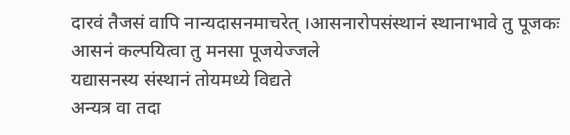दारवं तैजसं वापि नान्यदासनमाचरेत् ।आसनारोपसंस्थानं स्थानाभावे तु पूजकः
आसनं कल्पयित्वा तु मनसा पूजयेज्जले
यद्यासनस्य संस्थानं तोयमध्ये विद्यते
अन्यत्र वा तदा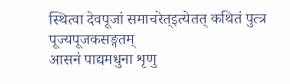स्थित्वा देवपूजां समाचरेत्इत्येतत् कथितं पुत्त्र पूज्यपूजकसङ्गतम्
आसनं पाद्यमधुना शृणु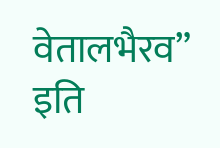वेतालभैरव”
इति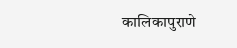कालिकापुराणे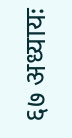६७ अध्यायः